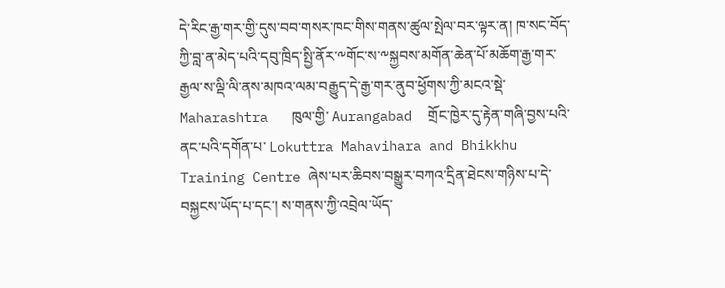དེ་རིང་རྒྱ་གར་གྱི་དུས་བབ་གསར་ཁང་གིས་གནས་ཚུལ་སྤེལ་བར་ལྟར་ན། ཁ་སང་བོད་ཀྱི་བླ་ན་མེད་པའི་དབུ་ཁྲིད་སྤྱི་ནོར་༸གོང་ས་༸སྐྱབས་མགོན་ཆེན་པོ་མཆོག་རྒྱ་གར་རྒྱལ་ས་ལྡི་ལི་ནས་མཁའ་ལམ་བརྒྱུད་དེ་རྒྱ་གར་ནུབ་ཕྱོགས་ཀྱི་མངའ་སྡེ་ Maharashtra   ཁུལ་གྱི་ Aurangabad  གྲོང་ཁྱེར་དུ་རྟེན་གཞི་བྱས་པའི་ནང་པའི་དགོན་པ་ Lokuttra Mahavihara and Bhikkhu Training Centre ཞེས་པར་ཆིབས་བསྒྱུར་བཀའ་དྲིན་ཐེངས་གཉིས་པ་དེ་བསྐྱངས་ཡོད་པ་དང་། ས་གནས་ཀྱི་འབྲེལ་ཡོད་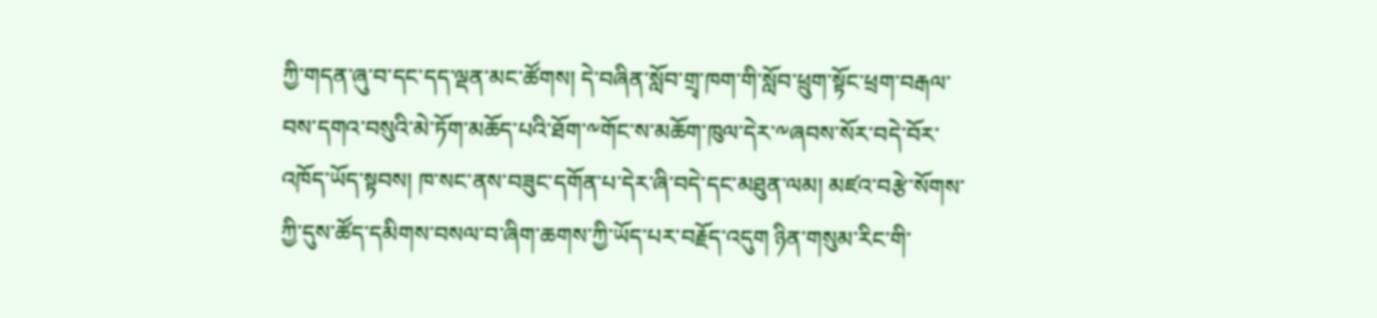ཀྱི་གདན་ཞུ་བ་དང་དད་ལྡན་མང་ཚོགས། དེ་བཞིན་སློབ་གྲྭ་ཁག་གི་སློབ་ཕྲུག་སྟོང་ཕྲག་བརྒལ་བས་དགའ་བསུའི་མེ་ཏོག་མཆོད་པའི་ཐོག་༸གོང་ས་མཆོག་ཁུལ་དེར་༸ཞབས་སོར་བདེ་བོར་འཁོད་ཡོད་སྟབས། ཁ་སང་ནས་བཟུང་དགོན་པ་དེར་ཞི་བདེ་དང་མཐུན་ལམ། མཛའ་བརྩེ་སོགས་ཀྱི་དུས་ཚོད་དམིགས་བསལ་བ་ཞིག་ཆགས་ཀྱི་ཡོད་པར་བརྗོད་འདུག ཉིན་གསུམ་རིང་གི་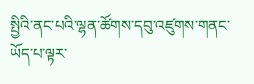སྤྱིའི་ནང་པའི་ལྷན་ཚོགས་དབུ་འཛུགས་གནང་ཡོད་པ་ལྟར་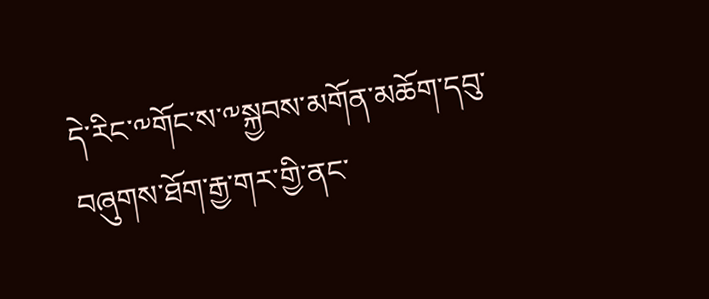དེ་རིང་༸གོང་ས་༸སྐྱབས་མགོན་མཆོག་དབུ་བཞུགས་ཐོག་རྒྱ་གར་གྱི་ནང་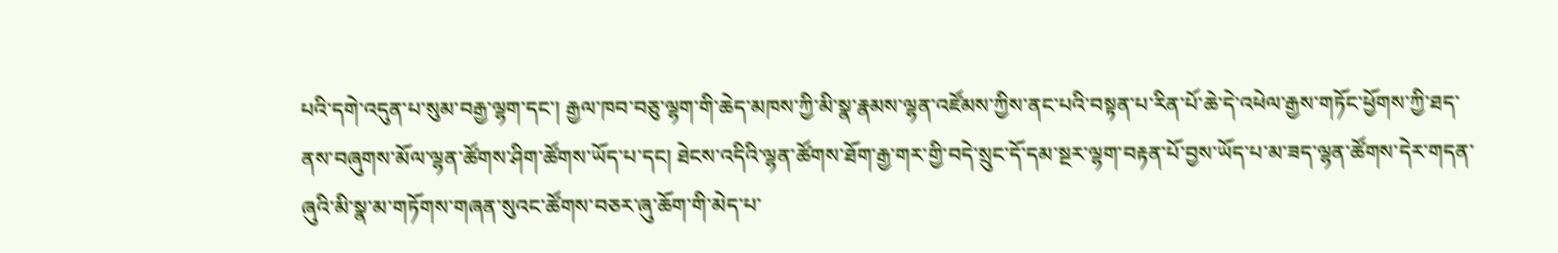པའི་དགེ་འདུན་པ་སུམ་བརྒྱ་ལྷག་དང་། རྒྱལ་ཁབ་བཅུ་ལྷག་གི་ཆེད་མཁས་ཀྱི་མི་སྣ་རྣམས་ལྷན་འཛོམས་ཀྱིས་ནང་པའི་བསྟན་པ་རིན་པོ་ཆེ་དེ་འཕེལ་རྒྱས་གཏོང་ཕྱོགས་ཀྱི་ཐད་ནས་བཞུགས་མོལ་ལྷན་ཚོགས་ཤིག་ཚོགས་ཡོད་པ་དང། ཐེངས་འདིའི་ལྷན་ཚོགས་ཐོག་རྒྱ་གར་གྱི་བདེ་སྲུང་དོ་དམ་སྔར་ལྷག་བརྟན་པོ་བྱས་ཡོད་པ་མ་ཟད་ལྷན་ཚོགས་དེར་གདན་ཞུའི་མི་སྣ་མ་གཏོགས་གཞན་སུའང་ཚོགས་བཅར་ཞུ་ཆོག་གི་མེད་པ་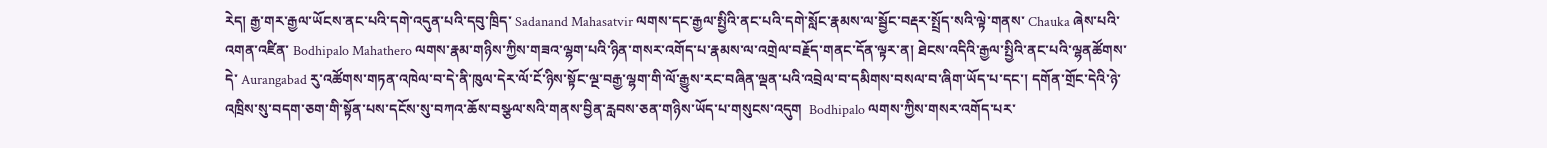རེད། རྒྱ་གར་རྒྱལ་ཡོངས་ནང་པའི་དགེ་འདུན་པའི་དབུ་ཁྲིད་ Sadanand Mahasatvir ལགས་དང་རྒྱལ་སྤྱིའི་ནང་པའི་དགེ་སློང་རྣམས་ལ་སྦྱོང་བརྡར་སྤྲོད་སའི་ལྟེ་གནས་ Chauka ཞེས་པའི་འགན་འཛིན་ Bodhipalo Mahathero ལགས་རྣམ་གཉིས་ཀྱིས་གཟའ་ལྷག་པའི་ཉིན་གསར་འགོད་པ་རྣམས་ལ་འགྲེལ་བརྗོད་གནང་དོན་ལྟར་ན། ཐེངས་འདིའི་རྒྱལ་སྤྱིའི་ནང་པའི་ལྷནཚོགས་དེ་ Aurangabad རུ་འཚོགས་གཏན་འཁེལ་བ་དེ་ནི་ཁུལ་དེར་ལོ་ངོ་ཉིས་སྟོང་ལྔ་བརྒྱ་ལྷག་གི་ལོ་རྒྱུས་རང་བཞིན་ལྡན་པའི་འབྲེལ་བ་དམིགས་བསལ་བ་ཞིག་ཡོད་པ་དང་། དགོན་གྲོང་དེའི་ཉེ་འཁྲིས་སུ་བདག་ཅག་གི་སྟོན་པས་དངོས་སུ་བཀའ་ཆོས་བསྩལ་སའི་གནས་བྱིན་རླབས་ཅན་གཉིས་ཡོད་པ་གསུངས་འདུག  Bodhipalo ལགས་ཀྱིས་གསར་འགོད་པར་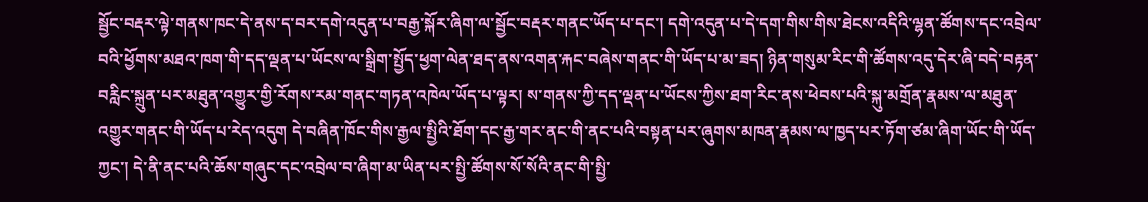སྦྱོང་བརྡར་ལྟེ་གནས་ཁང་དེ་ནས་ད་བར་དགེ་འདུན་པ་བརྒྱ་སྐོར་ཞིག་ལ་སྦྱོང་བརྡར་གནང་ཡོད་པ་དང་། དགེ་འདུན་པ་དེ་དག་གིས་གིས་ཐེངས་འདིའི་ལྷན་ཚོགས་དང་འབྲེལ་བའི་ཕྱོགས་མཐའ་ཁག་གི་དད་ལྡན་པ་ཡོངས་ལ་སྒྲིག་སྤྱོད་ཕྱག་ལེན་ཐད་ནས་འགན་རྐང་བཞེས་གནང་གི་ཡོད་པ་མ་ཟད། ཉིན་གསུམ་རིང་གི་ཚོགས་འདུ་དེར་ཞི་བདེ་བརྟན་བརླིང་སྐྲུན་པར་མཐུན་འགྱུར་གྱི་རོགས་རམ་གནང་གཏན་འཁེལ་ཡོད་པ་ལྟར། ས་གནས་ཀྱི་དད་ལྡན་པ་ཡོངས་ཀྱིས་ཐག་རིང་ནས་ཕེབས་པའི་སྐུ་མགྲོན་རྣམས་ལ་མཐུན་འགྱུར་གནང་གི་ཡོད་པ་རེད་འདུག དེ་བཞིན་ཁོང་གིས་རྒྱལ་སྤྱིའི་ཐོག་དང་རྒྱ་གར་ནང་གི་ནང་པའི་བསྟན་པར་ཞུགས་མཁན་རྣམས་ལ་ཁྱད་པར་ཏོག་ཙམ་ཞིག་ཡོང་གི་ཡོད་ཀྱང་། དེ་ནི་ནང་པའི་ཆོས་གཞུང་དང་འབྲེལ་བ་ཞིག་མ་ཡིན་པར་སྤྱི་ཚོགས་སོ་སོའི་ནང་གི་སྤྱི་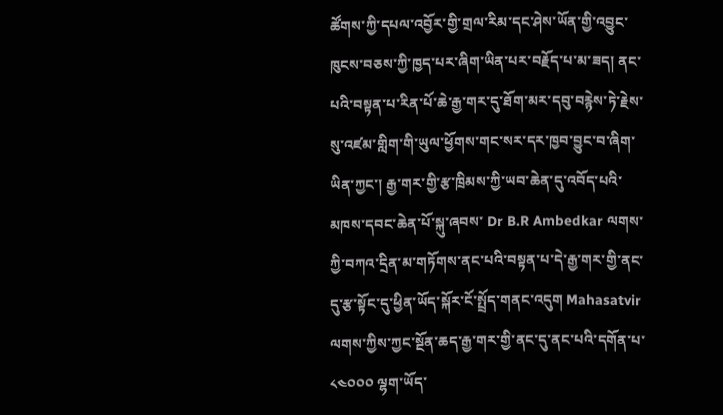ཚོགས་ཀྱི་དཔལ་འབྱོར་གྱི་གྲལ་རིམ་དང་ཤེས་ཡོན་གྱི་འབྱུང་ཁུངས་བཅས་ཀྱི་ཁྱད་པར་ཞིག་ཡིན་པར་བརྗོད་པ་མ་ཟད། ནང་པའི་བསྟན་པ་རིན་པོ་ཆེ་རྒྱ་གར་དུ་ཐོག་མར་དབུ་བརྙེས་ཏེ་རྗེས་སུ་འཛམ་གླིག་གི་ཡུལ་ཕྱོགས་གང་སར་དར་ཁྱབ་བྱུང་བ་ཞིག་ཡིན་ཀྱང་། རྒྱ་གར་གྱི་རྩ་ཁྲིམས་ཀྱི་ཡབ་ཆེན་དུ་འབོད་པའི་མཁས་དབང་ཆེན་པོ་སྐུ་ཞབས་ Dr B.R Ambedkar ལགས་ཀྱི་བཀའ་དྲིན་མ་གཏོགས་ནང་པའི་བསྟན་པ་དེ་རྒྱ་གར་གྱི་ནང་དུ་རྩ་སྟོང་དུ་ཕྱིན་ཡོད་སྐོར་ངོ་སྤྲོད་གནང་འདུག Mahasatvir ལགས་ཀྱིས་ཀྱང་སྔོན་ཆད་རྒྱ་གར་གྱི་ནང་དུ་ནང་པའི་དགོན་པ་ ༨༤༠༠༠ ལྷག་ཡོད་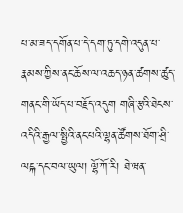པ་མ་ཟད་དགོན་པ་དེ་དག་ཏུ་དགེ་འདུན་པ་རྣམས་ཀྱིས་ནང་ཆོས་ལ་འཆད་ཉན་ཚགས་ཚུད་གནང་གི་ཡོད་པ་བརྗོད་འདུག གཞི་རྩའི་ཐེངས་འདིའི་རྒྱལ་སྤྱིའི་ནང་པའི་ལྷན་ཚོགས་ཐོག་ཤྲི་ལངྐ་དང་བལ་ཡུལ། ལྷོ་ཀོ་རི། ཐེ་ཝན་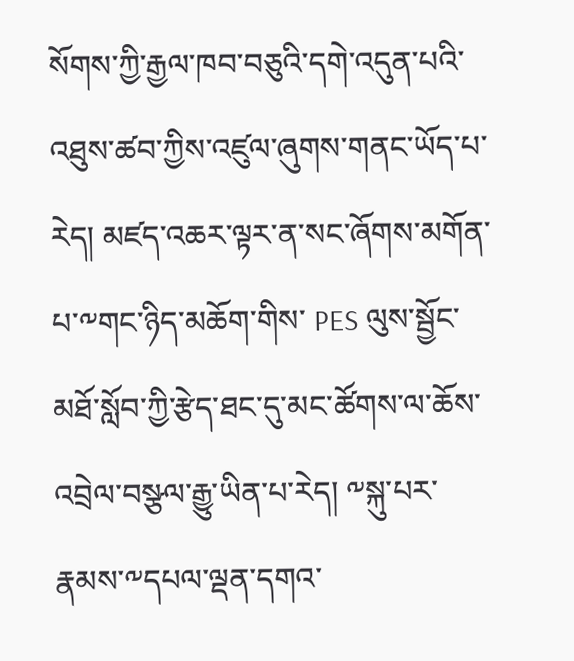སོགས་ཀྱི་རྒྱལ་ཁབ་བཅུའི་དགེ་འདུན་པའི་འཐུས་ཚབ་ཀྱིས་འཛུལ་ཞུགས་གནང་ཡོད་པ་རེད། མཛད་འཆར་ལྟར་ན་སང་ཞོགས་མགོན་པ་༸གང་ཉིད་མཆོག་གིས་ PES ལུས་སྦྱོང་མཐོ་སློབ་ཀྱི་རྩེད་ཐང་དུ་མང་ཚོགས་ལ་ཆོས་འབྲེལ་བསྩལ་རྒྱུ་ཡིན་པ་རེད། ༸སྐུ་པར་རྣམས་༸དཔལ་ལྡན་དགའ་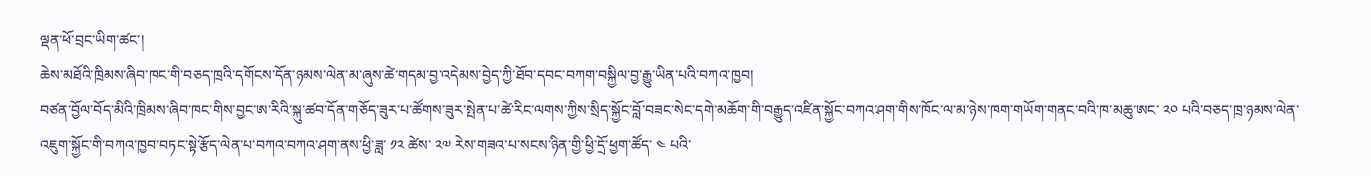ལྡན་ཕོ་བྲང་ཡིག་ཚང་།
ཆེས་མཐོའི་ཁྲིམས་ཞིབ་ཁང་གི་བཅད་ཁྲའི་དགོངས་དོན་ཉམས་ལེན་མ་ཞུས་ཚེ་གདམ་བྱ་འདེམས་བྱེད་ཀྱི་ཐོབ་དབང་བཀག་བསྐྱིལ་བྱ་རྒྱུ་ཡིན་པའི་བཀའ་ཁྱབ།
བཙན་བྱོལ་བོད་མིའི་ཁྲིམས་ཞིབ་ཁང་གིས་བྱང་ཨ་རིའི་སྐུ་ཚབ་དོན་གཅོད་ཟུར་པ་ཚོགས་ཟུར་སྤེན་པ་ཚེ་རིང་ལགས་ཀྱིས་སྲིད་སྐྱོང་བློ་བཟང་སེང་དགེ་མཆོག་གི་བརྒྱུད་འཛིན་སྐྱོང་བཀའ་ཤག་གིས་ཁོང་ལ་མ་ཉེས་ཁག་གཡོག་གནང་བའི་ཁ་མཆུ་ཨང་ ༢༠ པའི་བཅད་ཁྲ་ཉམས་ལེན་འཇུག་སྐྱོང་གི་བཀའ་ཁྱབ་བཏང་སྟེ་རྩོད་ལེན་པ་བཀའ་བཀའ་ཤག་ནས་ཕྱི་ཟླ་ ༡༢ ཚེས་ ༢༧ རེས་གཟའ་པ་སངས་ཉིན་གྱི་ཕྱི་དྲོ་ཕྱག་ཚོད་ ༤ པའི་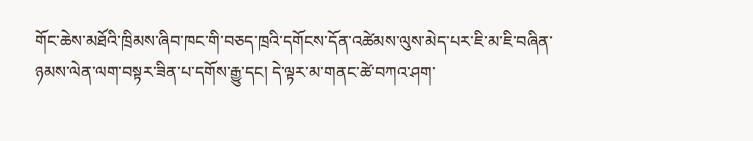གོང་ཆེས་མཐོའི་ཁྲིམས་ཞིབ་ཁང་གི་བཅད་ཁྲའི་དགོངས་དོན་འཚེམས་ལུས་མེད་པར་ཇི་མ་ཇི་བཞིན་ཉམས་ལེན་ལག་བསྟར་ཟིན་པ་དགོས་རྒྱུ་དང། དེ་ལྟར་མ་གནང་ཚེ་བཀའ་ཤག་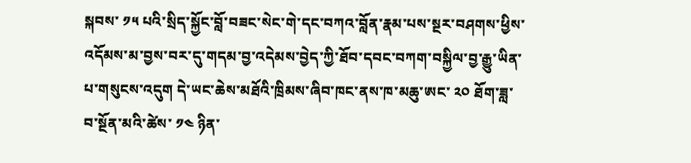སྐབས་ ༡༥ པའི་སྲིད་སྐྱོང་བློ་བཟང་སེང་གེ་དང་བཀའ་བློན་རྣམ་པས་སྔར་བཤགས་ཕྱིས་འདོམས་མ་བྱས་བར་དུ་གདམ་བྱ་འདེམས་བྱེད་ཀྱི་ཐོབ་དབང་བཀག་བསྐྱིལ་བྱ་རྒྱུ་ཡིན་པ་གསུངས་འདུག དེ་ཡང་ཆེས་མཐོའི་ཁྲིམས་ཞིབ་ཁང་ནས་ཁ་མཆུ་ཨང་ ༢༠ ཐོག་ཟླ་བ་སྔོན་མའི་ཚེས་ ༡༤ ཉིན་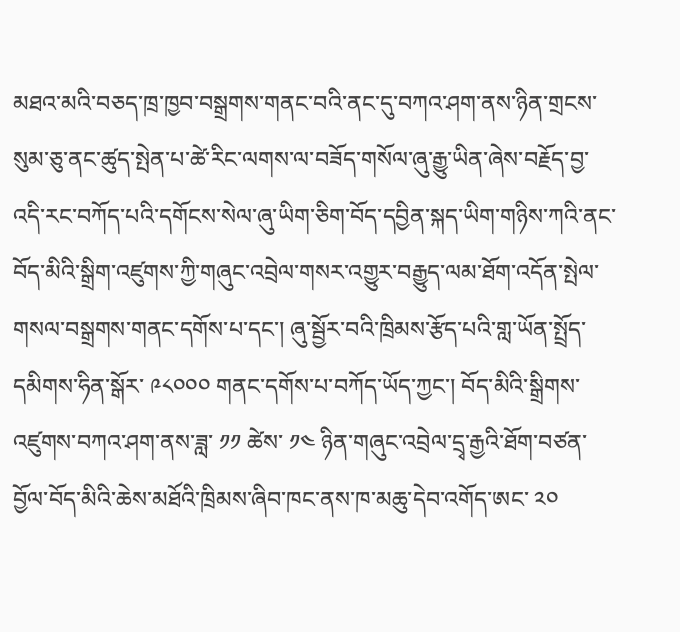མཐའ་མའི་བཅད་ཁྲ་ཁྱབ་བསྒྲགས་གནང་བའི་ནང་དུ་བཀའ་ཤག་ནས་ཉིན་གྲངས་སུམ་ཅུ་ནང་ཚུད་སྤེན་པ་ཚེ་རིང་ལགས་ལ་བཟོད་གསོལ་ཞུ་རྒྱུ་ཡིན་ཞེས་བརྗོད་བྱ་འདི་རང་བཀོད་པའི་དགོངས་སེལ་ཞུ་ཡིག་ཅིག་བོད་དབྱིན་སྐད་ཡིག་གཉིས་ཀའི་ནང་བོད་མིའི་སྒྲིག་འཛུགས་ཀྱི་གཞུང་འབྲེལ་གསར་འགྱུར་བརྒྱུད་ལམ་ཐོག་འདོན་སྤེལ་གསལ་བསྒྲགས་གནང་དགོས་པ་དང་། ཞུ་སྦྱོར་བའི་ཁྲིམས་རྩོད་པའི་གླ་ཡོན་སྤྲོད་དམིགས་ཧིན་སྒོར་ ༩༨༠༠༠ གནང་དགོས་པ་བཀོད་ཡོད་ཀྱང་། བོད་མིའི་སྒྲིགས་འཛུགས་བཀའ་ཤག་ནས་ཟླ་ ༡༡ ཚེས་ ༡༤ ཉིན་གཞུང་འབྲེལ་དྲྭ་རྒྱའི་ཐོག་བཙན་བྱོལ་བོད་མིའི་ཆེས་མཐོའི་ཁྲིམས་ཞིབ་ཁང་ནས་ཁ་མཆུ་དེབ་འགོད་ཨང་ ༢༠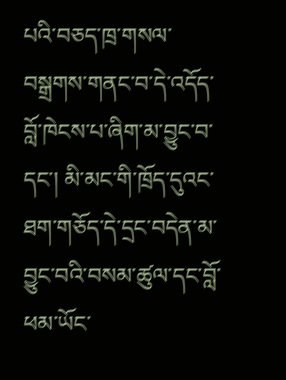པའི་བཅད་ཁྲ་གསལ་བསྒྲགས་གནང་བ་དེ་འདོད་བློ་ཁེངས་པ་ཞིག་མ་བྱུང་བ་དང་། མི་མང་གི་ཁྲོད་དུའང་ཐག་གཅོད་དེ་དྲང་བདེན་མ་བྱུང་བའི་བསམ་ཚུལ་དང་བློ་ཕམ་ཡོང་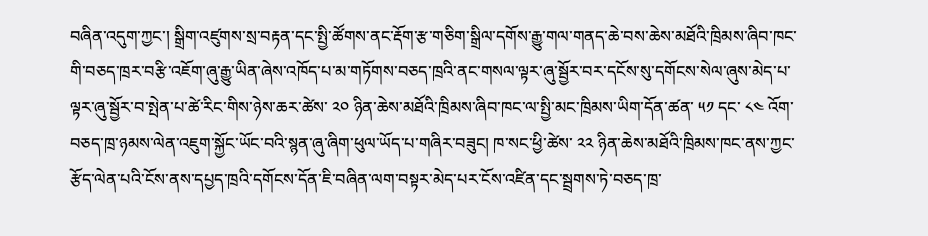བཞིན་འདུག་ཀྱང་། སྒྲིག་འཛུགས་སྲ་བརྟན་དང་སྤྱི་ཚོགས་ནང་རྡོག་རྩ་གཅིག་སྒྲིལ་དགོས་རྒྱུ་གལ་གནད་ཆེ་བས་ཆེས་མཐོའི་ཁྲིམས་ཞིབ་ཁང་གི་བཅད་ཁྲར་བརྩི་འཇོག་ཞུ་རྒྱུ་ཡིན་ཞེས་འཁོད་པ་མ་གཏོགས་བཅད་ཁྲའི་ནང་གསལ་ལྟར་ཞུ་སྦྱོར་བར་དངོས་སུ་དགོངས་སེལ་ཞུས་མེད་པ་ལྟར་ཞུ་སྦྱོར་བ་སྤེན་པ་ཚེ་རིང་གིས་ཉེས་ཆར་ཚེས་ ༢༠ ཉིན་ཆེས་མཐོའི་ཁྲིམས་ཞིབ་ཁང་ལ་སྤྱི་མང་ཁྲིམས་ཡིག་དོན་ཚན་ ༥༡ དང་ ༨༤ འོག་བཅད་ཁྲ་ཉམས་ལེན་འཇུག་སྐྱོང་ཡོང་བའི་སྙན་ཞུ་ཞིག་ཕུལ་ཡོད་པ་གཞིར་བཟུང། ཁ་སང་ཕྱི་ཚེས་ ༢༢ ཉིན་ཆེས་མཐོའི་ཁྲིམས་ཁང་ནས་ཀྱང་རྩོད་ལེན་པའི་ངོས་ནས་དཔྱད་ཁྲའི་དགོངས་དོན་ཇི་བཞིན་ལག་བསྟར་མེད་པར་ངོས་འཛིན་དང་སྦྲགས་ཏེ་བཅད་ཁྲ་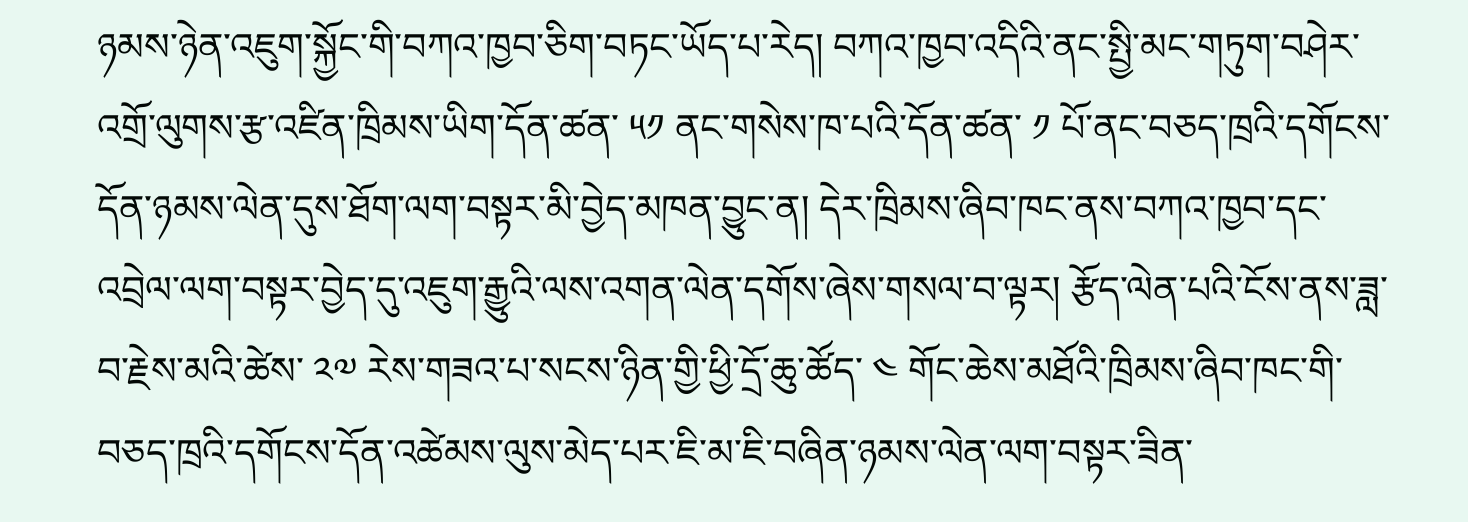ཉམས་ཉེན་འཇུག་སྐྱོང་གི་བཀའ་ཁྱབ་ཅིག་བཏང་ཡོད་པ་རེད། བཀའ་ཁྱབ་འདིའི་ནང་སྤྱི་མང་གཏུག་བཤེར་འགྲོ་ལུགས་རྩ་འཛིན་ཁྲིམས་ཡིག་དོན་ཚན་ ༥༡ ནང་གསེས་ཁ་པའི་དོན་ཚན་ ༡ པོ་ནང་བཅད་ཁྲའི་དགོངས་དོན་ཉམས་ལེན་དུས་ཐོག་ལག་བསྟར་མི་བྱེད་མཁན་བྱུང་ན། དེར་ཁྲིམས་ཞིབ་ཁང་ནས་བཀའ་ཁྱབ་དང་འབྲེལ་ལག་བསྟར་བྱེད་དུ་འཇུག་རྒྱུའི་ལས་འགན་ལེན་དགོས་ཞེས་གསལ་བ་ལྟར། རྩོད་ལེན་པའི་ངོས་ནས་ཟླ་བ་རྗེས་མའི་ཚེས་ ༢༧ རེས་གཟའ་པ་སངས་ཉིན་གྱི་ཕྱི་དྲོ་ཆུ་ཚོད་ ༤ གོང་ཆེས་མཐོའི་ཁྲིམས་ཞིབ་ཁང་གི་བཅད་ཁྲའི་དགོངས་དོན་འཚེམས་ལུས་མེད་པར་ཇི་མ་ཇི་བཞིན་ཉམས་ལེན་ལག་བསྟར་ཟིན་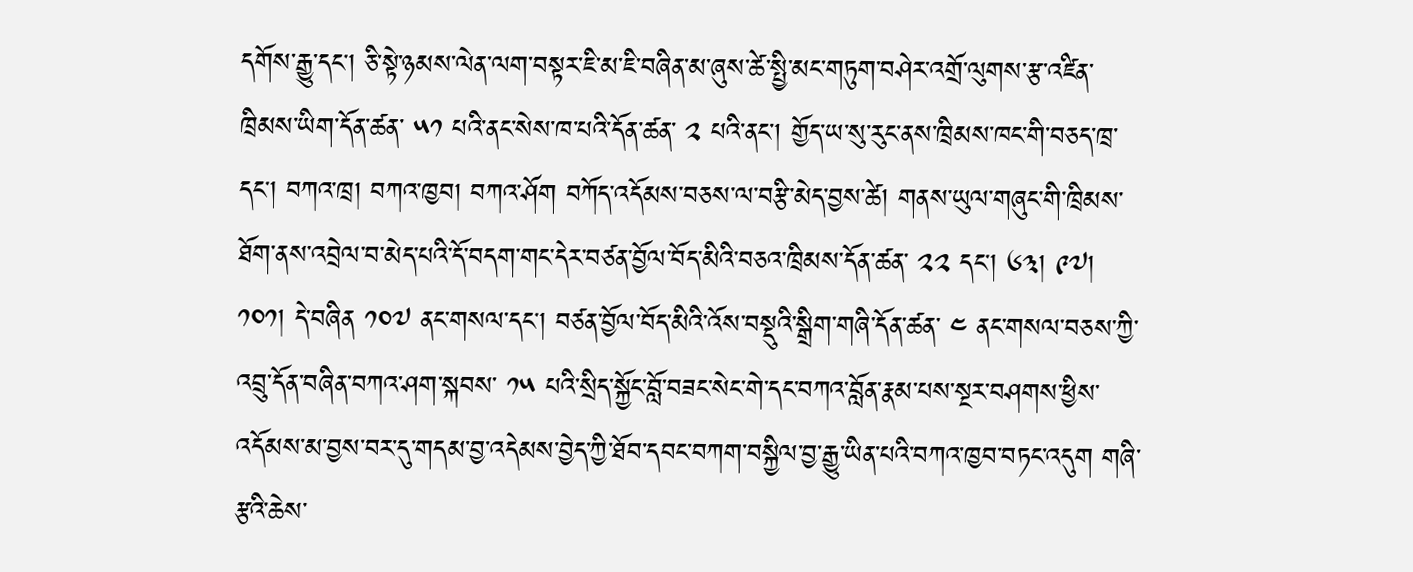དགོས་རྒྱུ་དང། ཅི་སྟེ་ཉམས་ལེན་ལག་བསྟར་ཇི་མ་ཇི་བཞིན་མ་ཞུས་ཚེ་སྤྱི་མང་གཏུག་བཤེར་འགྲོ་ལུགས་རྩ་འཛིན་ཁྲིམས་ཡིག་དོན་ཚན་ ༥༡ པའི་ནང་སེས་ཁ་པའི་དོན་ཚན་ ༢ པའི་ནང་། གྱོད་ཡ་སུ་རུང་ནས་ཁྲིམས་ཁང་གི་བཅད་ཁྲ་དང། བཀའ་ཁྲ། བཀའ་ཁྱབ། བཀའ་ཤོག བཀོད་འདོམས་བཅས་ལ་བརྩི་མེད་བྱས་ཚེ། གནས་ཡུལ་གཞུང་གི་ཁྲིམས་ཐོག་ནས་འབྲེལ་བ་མེད་པའི་དོ་བདག་གང་དེར་བཙན་བྱོལ་བོད་མིའི་བཅའ་ཁྲིམས་དོན་ཚན་ ༢༢ དང། ༦༣། ༩༧། ༡༠༡། དེ་བཞིན ༡༠༧ ནང་གསལ་དང། བཙན་བྱོལ་བོད་མིའི་འོས་བསྡུའི་སྒྲིག་གཞི་དོན་ཚན་ ༤ ནང་གསལ་བཅས་ཀྱི་འབྲུ་དོན་བཞིན་བཀའ་ཤག་སྐབས་ ༡༥ པའི་སྲིད་སྐྱོང་བློ་བཟང་སེང་གེ་དང་བཀའ་བློན་རྣམ་པས་སྔར་བཤགས་ཕྱིས་འདོམས་མ་བྱས་བར་དུ་གདམ་བྱ་འདེམས་བྱེད་ཀྱི་ཐོབ་དབང་བཀག་བསྐྱིལ་བྱ་རྒྱུ་ཡིན་པའི་བཀའ་ཁྱབ་བཏང་འདུག གཞི་རྩའི་ཆེས་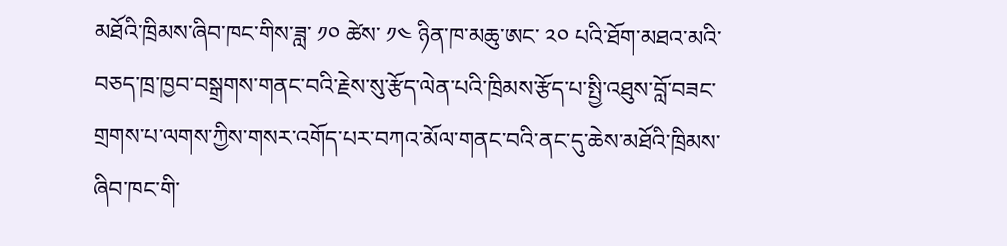མཐོའི་ཁྲིམས་ཞིབ་ཁང་གིས་ཟླ་ ༡༠ ཚེས་ ༡༤ ཉིན་ཁ་མཆུ་ཨང་ ༢༠ པའི་ཐོག་མཐའ་མའི་བཅད་ཁྲ་ཁྱབ་བསྒྲགས་གནང་བའི་རྗེས་སུ་རྩོད་ལེན་པའི་ཁྲིམས་རྩོད་པ་སྤྱི་འཐུས་བློ་བཟང་གྲགས་པ་ལགས་ཀྱིས་གསར་འགོད་པར་བཀའ་མོལ་གནང་བའི་ནང་དུ་ཆེས་མཐོའི་ཁྲིམས་ཞིབ་ཁང་གི་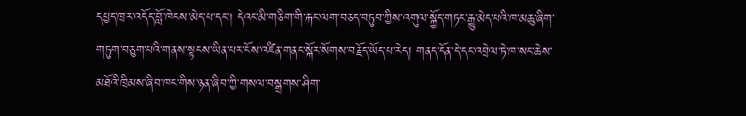དཔྱད་ཁྲར་འདོད་བློ་ཁེངས་མེད་པ་དང། དེའང་མི་གཅིག་གི་རྐང་ལག་བཅད་བཏུབ་ཀྱིས་འགུལ་སྐྱོད་གཏང་རྒྱུ་མེད་པའི་ཁ་མཆུ་ཞིག་གཏུག་བཅུག་པའི་གནས་སྟངས་ཡིན་པར་ངོས་འཛིན་གནང་སྐོར་སོགས་བརྗོད་ཡོད་པ་རེད། གནད་དོན་དེ་དང་འབྲེལ་ཏེ་ཁ་སང་ཆེས་མཐོའི་ཁྲིམས་ཞིབ་ཁང་གིས་ཉན་ཞིབ་ཀྱི་གསལ་བསྒྲགས་ཤིག་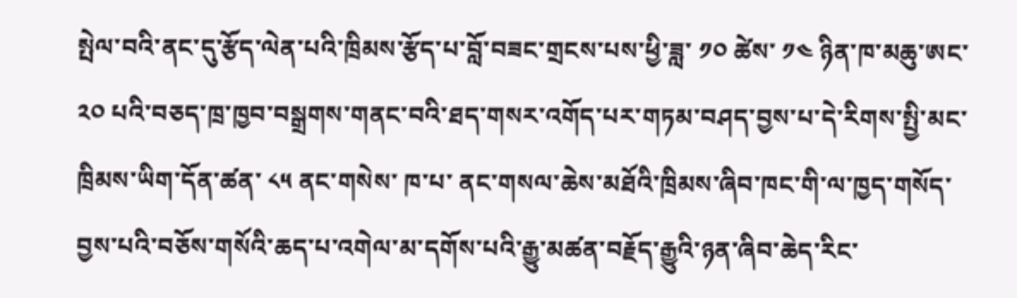སྤེལ་བའི་ནང་དུ་རྩོད་ལེན་པའི་ཁྲིམས་རྩོད་པ་བློ་བཟང་གྲངས་པས་ཕྱི་ཟླ་ ༡༠ ཚེས་ ༡༤ ཉིན་ཁ་མཆུ་ཨང་ ༢༠ པའི་བཅད་ཁྲ་ཁྱབ་བསྒྲགས་གནང་བའི་ཐད་གསར་འགོད་པར་གཏམ་བཤད་བྱས་པ་དེ་རིགས་སྤྱི་མང་ཁྲིམས་ཡིག་དོན་ཚན་ ༨༥ ནང་གསེས་ ཁ་པ་ ནང་གསལ་ཆེས་མཐོའི་ཁྲིམས་ཞིབ་ཁང་གི་ལ་ཁྱད་གསོད་བྱས་པའི་བཅོས་གསོའི་ཆད་པ་འགེལ་མ་དགོས་པའི་རྒྱུ་མཚན་བརྗོད་རྒྱུའི་ཉན་ཞིབ་ཆེད་རིང་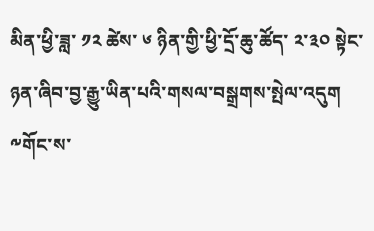མིན་ཕྱི་ཟླ་ ༡༢ ཚེས་ ༦ ཉིན་གྱི་ཕྱི་དྲོ་ཆུ་ཚོད་ ༢་༣༠ སྟེང་ཉན་ཞིབ་བྱ་རྒྱུ་ཡིན་པའི་གསལ་བསྒྲགས་སྤེལ་འདུག
༸གོང་ས་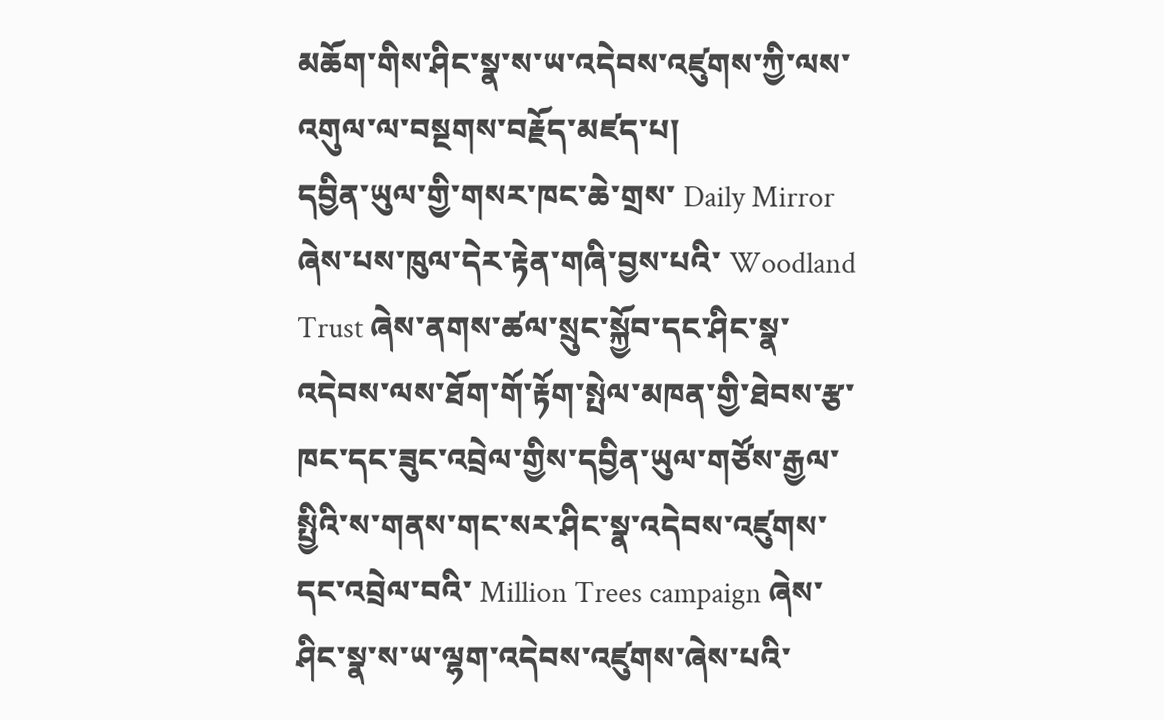མཆོག་གིས་ཤིང་སྣ་ས་ཡ་འདེབས་འཛུགས་ཀྱི་ལས་འགུལ་ལ་བསྔགས་བརྗོད་མཛད་པ།
དབྱིན་ཡུལ་གྱི་གསར་ཁང་ཆེ་གྲས་ Daily Mirror ཞེས་པས་ཁུལ་དེར་རྟེན་གཞི་བྱས་པའི་ Woodland Trust ཞེས་ནགས་ཚལ་སྲུང་སྐྱོབ་དང་ཤིང་སྣ་འདེབས་ལས་ཐོག་གོ་རྟོག་སྤེལ་མཁན་གྱི་ཐེབས་རྩ་ཁང་དང་ཟུང་འབྲེལ་གྱིས་དབྱིན་ཡུལ་གཙོས་རྒྱལ་སྤྱིའི་ས་གནས་གང་སར་ཤིང་སྣ་འདེབས་འཛུགས་དང་འབྲེལ་བའི་ Million Trees campaign ཞེས་ཤིང་སྣ་ས་ཡ་ལྷག་འདེབས་འཛུགས་ཞེས་པའི་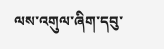ལས་འགུལ་ཞིག་དབུ་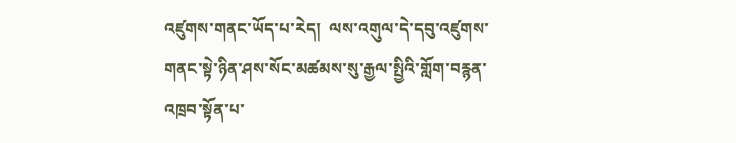འཛུགས་གནང་ཡོད་པ་རེད།  ལས་འགུལ་དེ་དབུ་འཛུགས་གནང་སྟེ་ཉིན་ཤས་སོང་མཚམས་སུ་རྒྱལ་སྤྱིའི་གློག་བརྙན་འཁྲབ་སྟོན་པ་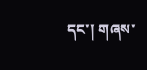དང་། གཞས་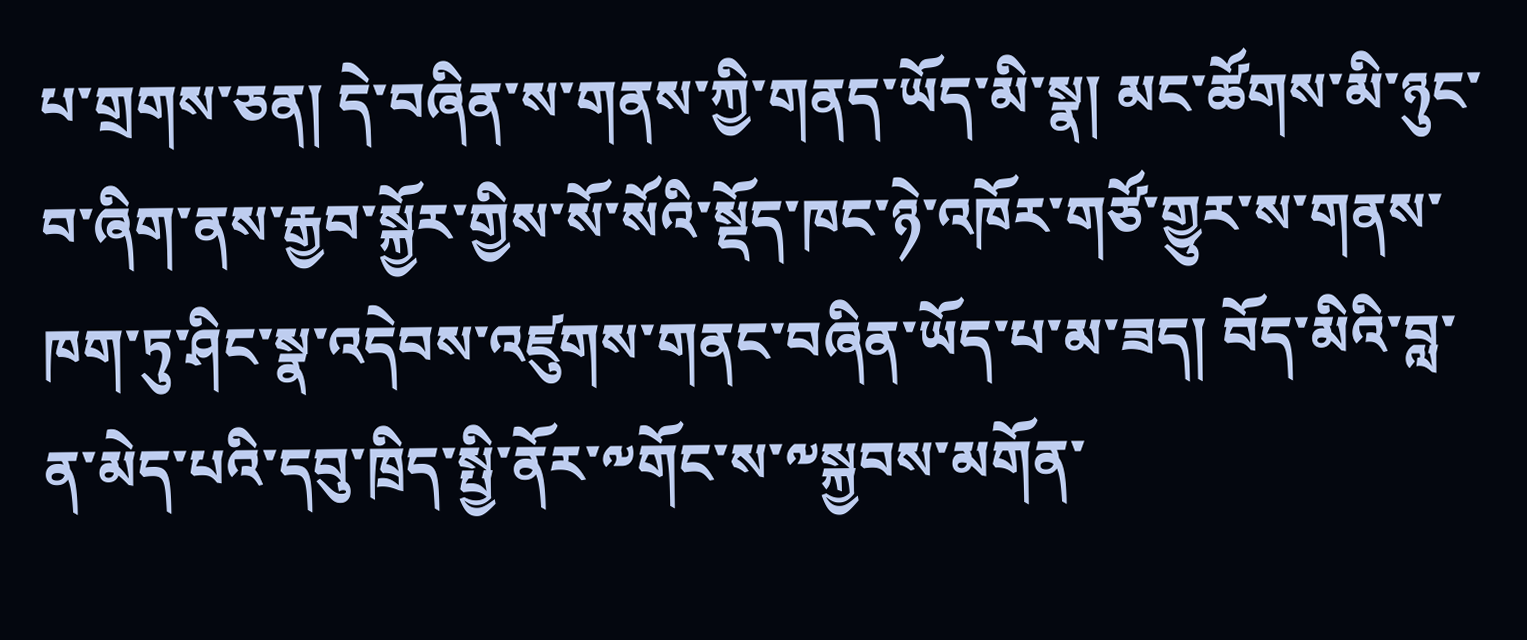པ་གྲགས་ཅན། དེ་བཞིན་ས་གནས་ཀྱི་གནད་ཡོད་མི་སྣ། མང་ཚོགས་མི་ཉུང་བ་ཞིག་ནས་རྒྱབ་སྐྱོར་གྱིས་སོ་སོའི་སྡོད་ཁང་ཉེ་འཁོར་གཙོ་གྱུར་ས་གནས་ཁག་ཏུ་ཤིང་སྣ་འདེབས་འཛུགས་གནང་བཞིན་ཡོད་པ་མ་ཟད། བོད་མིའི་བླ་ན་མེད་པའི་དབུ་ཁྲིད་སྤྱི་ནོར་༸གོང་ས་༸སྐྱབས་མགོན་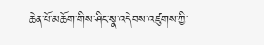ཆེན་པོ་མཆོག་གིས་ཤིང་སྣ་འདེབས་འཛུགས་ཀྱི་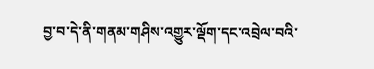བྱ་བ་དེ་ནི་གནམ་གཤིས་འགྱུར་ལྡོག་དང་འབྲེལ་བའི་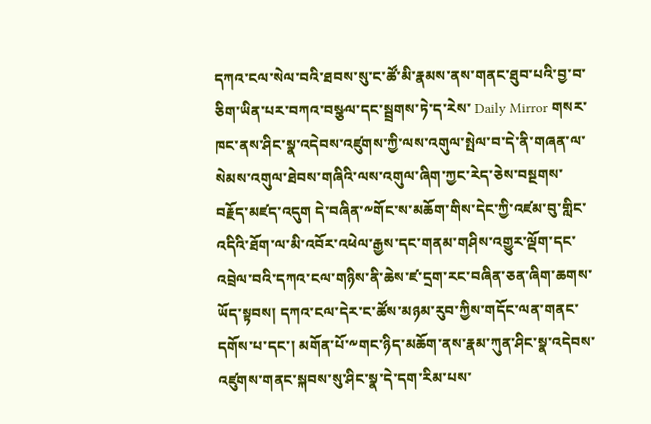དཀའ་ངལ་སེལ་བའི་ཐབས་སུ་ང་ཚོ་མི་རྣམས་ནས་གནང་ཐུབ་པའི་བྱ་བ་ཅིག་ཡིན་པར་བཀའ་བསྩལ་དང་སྦྲགས་ཏེ་ད་རེས་ Daily Mirror གསར་ཁང་ནས་ཤིང་སྣ་འདེབས་འཛུགས་ཀྱི་ལས་འགུལ་སྤེལ་བ་དེ་ནི་གཞན་ལ་སེམས་འགུལ་ཐེབས་གཞིའི་ལས་འགུལ་ཞིག་ཀྱང་རེད་ཅེས་བསྔགས་བརྗོད་མཛད་འདུག དེ་བཞིན་༸གོང་ས་མཆོག་གིས་དེང་ཀྱི་འཛམ་བུ་གླིང་འདིའི་ཐོག་ལ་མི་འབོར་འཕེལ་རྒྱས་དང་གནམ་གཤིས་འགྱུར་ལྡོག་དང་འབྲེལ་བའི་དཀའ་ངལ་གཉིས་ནི་ཆེས་ཛ་དྲག་རང་བཞིན་ཅན་ཞིག་ཆགས་ཡོད་སྟབས། དཀའ་ངལ་དེར་ང་ཚོས་མཉམ་རུབ་ཀྱིས་གདོང་ལན་གནང་དགོས་པ་དང་། མགོན་པོ་༸གང་ཉིད་མཆོག་ནས་རྣམ་ཀུན་ཤིང་སྣ་འདེབས་འཛུགས་གནང་སྐབས་སུ་ཤིང་སྣ་དེ་དག་རིམ་པས་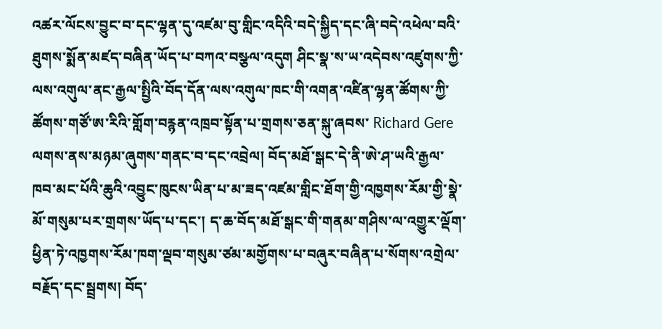འཚར་ལོངས་བྱུང་བ་དང་ལྷན་དུ་འཛམ་བུ་གླིང་འདིའི་བདེ་སྐྱིད་དང་ཞི་བདེ་འཕེལ་བའི་ཐུགས་སྨོན་མཛད་བཞིན་ཡོད་པ་བཀའ་བསྩལ་འདུག ཤིང་སྣ་ས་ཡ་འདེབས་འཛུགས་ཀྱི་ལས་འགུལ་ནང་རྒྱལ་སྤྱིའི་བོད་དོན་ལས་འགུལ་ཁང་གི་འགན་འཛིན་ལྷན་ཚོགས་ཀྱི་ཚོགས་གཙོ་ཨ་རིའི་གློག་བརྙན་འཁྲབ་སྟོན་པ་གྲགས་ཅན་སྐུ་ཞབས་ Richard Gere ལགས་ནས་མཉམ་ཞུགས་གནང་བ་དང་འབྲེལ། བོད་མཐོ་སྒང་དེ་ནི་ཨེ་ཤ་ཡའི་རྒྱལ་ཁབ་མང་པོའི་ཆུའི་འབྱུང་ཁུངས་ཡིན་པ་མ་ཟད་འཛམ་གླིང་ཐོག་གྱི་འཁྱགས་རོམ་གྱི་སྣེ་མོ་གསུམ་པར་གྲགས་ཡོད་པ་དང་། ད་ཆ་བོད་མཐོ་སྒང་གི་གནམ་གཤིས་ལ་འགྱུར་ལྡོག་ཕྱིན་ཏེ་འཁྱགས་རོམ་ཁག་ལྡབ་གསུམ་ཙམ་མགྱོགས་པ་བཞུར་བཞིན་པ་སོགས་འགྲེལ་བརྗོད་དང་སྦྲགས། བོད་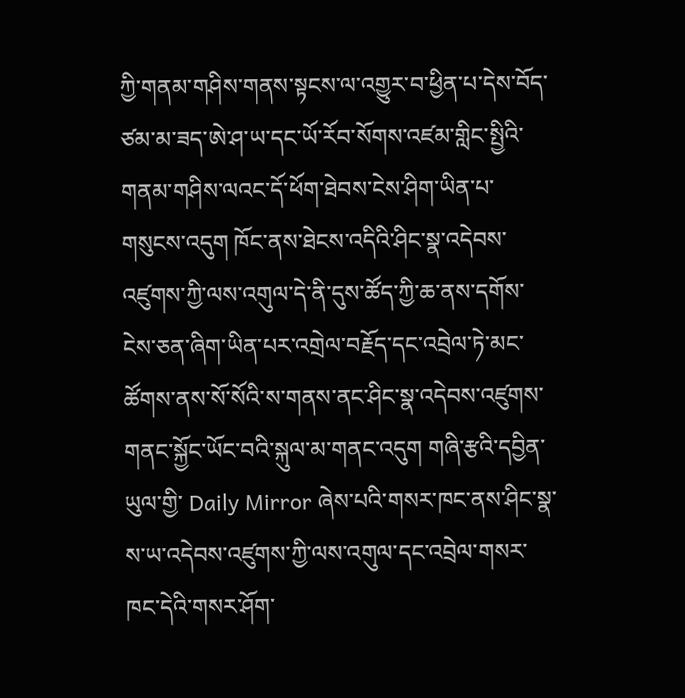ཀྱི་གནམ་གཤིས་གནས་སྟངས་ལ་འགྱུར་བ་ཕྱིན་པ་དེས་བོད་ཙམ་མ་ཟད་ཨེ་ཤ་ཡ་དང་ཡོ་རོབ་སོགས་འཛམ་གླིང་སྤྱིའི་གནམ་གཤིས་ལའང་དོ་ཕོག་ཐེབས་ངེས་ཤིག་ཡིན་པ་གསུངས་འདུག ཁོང་ནས་ཐེངས་འདིའི་ཤིང་སྣ་འདེབས་འཛུགས་ཀྱི་ལས་འགུལ་དེ་ནི་དུས་ཚོད་ཀྱི་ཆ་ནས་དགོས་ངེས་ཅན་ཞིག་ཡིན་པར་འགྲེལ་བརྗོད་དང་འབྲེལ་ཏེ་མང་ཚོགས་ནས་སོ་སོའི་ས་གནས་ནང་ཤིང་སྣ་འདེབས་འཛུགས་གནང་སྐྱོང་ཡོང་བའི་སྐུལ་མ་གནང་འདུག གཞི་རྩའི་དབྱིན་ཡུལ་གྱི་ Daily Mirror ཞེས་པའི་གསར་ཁང་ནས་ཤིང་སྣ་ས་ཡ་འདེབས་འཛུགས་ཀྱི་ལས་འགུལ་དང་འབྲེལ་གསར་ཁང་དེའི་གསར་ཤོག་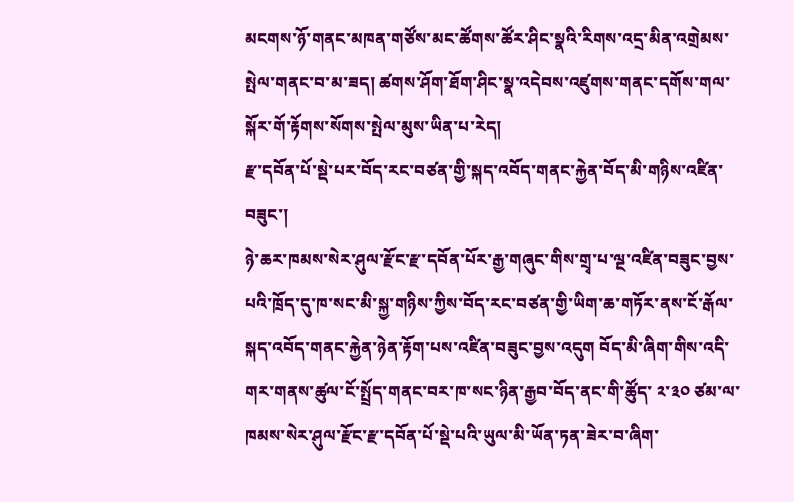མངགས་ཉོ་གནང་མཁན་གཙོས་མང་ཚོགས་ཚོར་ཤིང་སྣའི་རིགས་འདྲ་མིན་འགྲེམས་སྤེལ་གནང་བ་མ་ཟད། ཚགས་ཤོག་ཐོག་ཤིང་སྣ་འདེབས་འཛུགས་གནང་དགོས་གལ་སྐོར་གོ་རྟོགས་སོགས་སྤེལ་མུས་ཡིན་པ་རེད།
རྫ་དབོན་པོ་སྡེ་པར་བོད་རང་བཙན་གྱི་སྐད་འབོད་གནང་རྐྱེན་བོད་མི་གཉིས་འཛིན་བཟུང་།
ཉེ་ཆར་ཁམས་སེར་ཤུལ་རྫོང་རྫ་དབོན་པོར་རྒྱ་གཞུང་གིས་གྲྭ་པ་ལྔ་འཛིན་བཟུང་བྱས་པའི་ཁྲོད་དུ་ཁ་སང་མི་སྐྱ་གཉིས་ཀྱིས་བོད་རང་བཙན་གྱི་ཡིག་ཆ་གཏོར་ནས་ངོ་རྒོལ་སྐད་འབོད་གནང་རྐྱེན་ཉེན་རྟོག་པས་འཛིན་བཟུང་བྱས་འདུག བོད་མི་ཞིག་གིས་འདི་གར་གནས་ཚུལ་ངོ་སྤྲོད་གནང་བར་ཁ་སང་ཉིན་རྒྱབ་བོད་ནང་གི་ཚོུད་ ༢་༣༠ ཙམ་ལ་ཁམས་སེར་ཤུལ་རྫོང་རྫ་དབོན་པོ་སྡེ་པའི་ཡུལ་མི་ཡོན་ཏན་ཟེར་བ་ཞིག་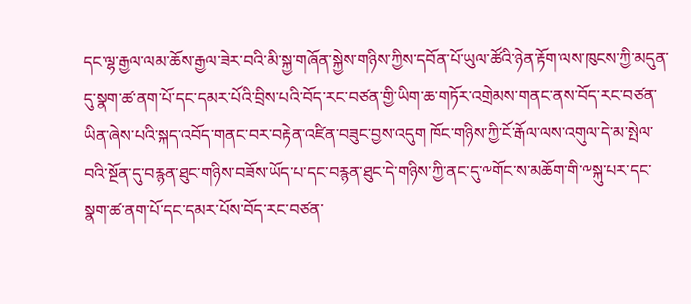དང་ལྷ་རྒྱལ་ལམ་ཆོས་རྒྱལ་ཟེར་བའི་མི་སྐྱ་གཞོན་སྐྱེས་གཉིས་ཀྱིས་དབོན་པོ་ཡུལ་ཚོའི་ཉེན་རྟོག་ལས་ཁུངས་ཀྱི་མདུན་དུ་སྣག་ཚ་ནག་པོ་དང་དམར་པོའི་བྲིས་པའི་བོད་རང་བཙན་གྱི་ཡིག་ཆ་གཏོར་འགྲེམས་གནང་ནས་བོད་རང་བཙན་ཡིན་ཞེས་པའི་སྐད་འབོད་གནང་བར་བརྟེན་འཛིན་བཟུང་བྱས་འདུག ཁོང་གཉིས་ཀྱི་ངོ་རྒོལ་ལས་འགུལ་དེ་མ་སྤེལ་བའི་སྔོན་དུ་བརྙན་ཐུང་གཉིས་བཟོས་ཡོད་པ་དང་བརྙན་ཐུང་དེ་གཉིས་ཀྱི་ནང་དུ་༸གོང་ས་མཆོག་གི་༸སྐུ་པར་དང་སྣག་ཚ་ནག་པོ་དང་དམར་པོས་བོད་རང་བཙན་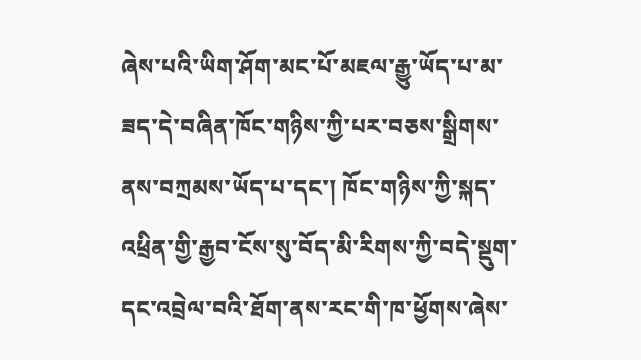ཞེས་པའི་ཡིག་ཤོག་མང་པོ་མཇལ་རྒྱུ་ཡོད་པ་མ་ཟད་དེ་བཞིན་ཁོང་གཉིས་ཀྱི་པར་བཅས་སྒྲིགས་ནས་བཀྲམས་ཡོད་པ་དང་། ཁོང་གཉིས་ཀྱི་སྐད་འཕྲིན་གྱི་རྒྱབ་ངོས་སུ་བོད་མི་རིགས་ཀྱི་བདེ་སྡུག་དང་འབྲེལ་བའི་ཐོག་ནས་རང་གི་ཁ་ཕྱོགས་ཞེས་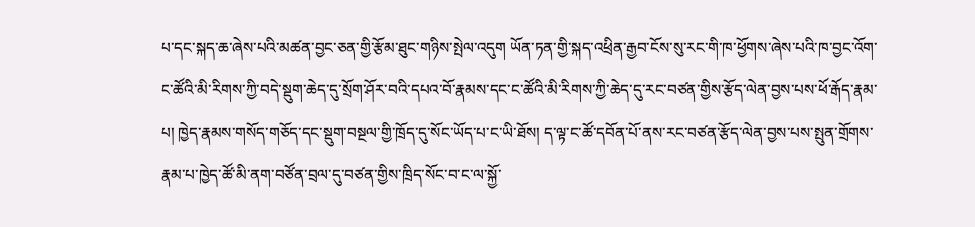པ་དང་སྐད་ཆ་ཞེས་པའི་མཚན་བྱང་ཅན་གྱི་རྩོམ་ཐུང་གཉིས་སྤེལ་འདུག ཡོན་ཏན་གྱི་སྐད་འཕྲིན་རྒྱབ་ངོས་སུ་རང་གི་ཁ་ཕྱོགས་ཞེས་པའི་ཁ་བྱང་འོག་ང་ཚོའི་མི་རིགས་ཀྱི་བདེ་སྡུག་ཆེད་དུ་སྲོག་ཤོར་བའི་དཔའ་བོ་རྣམས་དང་ང་ཚོའི་མི་རིགས་ཀྱི་ཆེད་དུ་རང་བཙན་གྱིས་རྩོད་ལེན་བྱས་པས་ཕོ་རྒོད་རྣམ་པ། ཁྱེད་རྣམས་གསོད་གཅོད་དང་སྡུག་བསྔལ་གྱི་ཁྲོད་དུ་སོང་ཡོད་པ་ང་ཡི་ཐོས། ད་ལྟ་ང་ཚོ་དབོན་པོ་ནས་རང་བཙན་རྩོད་ལེན་བྱས་པས་སྤུན་གྲོགས་རྣམ་པ་ཁྱེད་ཚོ་མི་ནག་བཙོན་བྲལ་དུ་བཙན་གྱིས་ཁྲིད་སོང་བ་ང་ལ་སྐྱོ་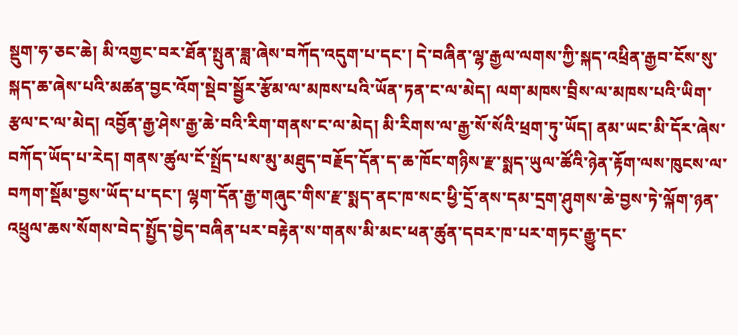སྡུག་ཧ་ཅང་ཆེ། མི་འགྱང་བར་ཐོན་སྤུན་ཟླ་ཞེས་བཀོད་འདུག་པ་དང་། དེ་བཞིན་ལྷ་རྒྱལ་ལགས་ཀྱི་སྐད་འཕྲིན་རྒྱབ་ངོས་སུ་སྐད་ཆ་ཞེས་པའི་མཚན་བྱང་འོག་སྡེབ་སྦྱོར་རྩོམ་ལ་མཁས་པའི་ཡོན་ཏན་ང་ལ་མེད། ལག་མཁས་བྲིས་ལ་མཁས་པའི་ཡིག་རྩལ་ང་ལ་མེད། འབྱོན་རྒྱ་ཤེས་རྒྱ་ཆེ་བའི་རིག་གནས་ང་ལ་མེད། མི་རིགས་ལ་རྒྱ་སོ་སོའི་ཕྲག་ཏུ་ཡོད། ནམ་ཡང་མི་དོར་ཞེས་བཀོད་ཡོད་པ་རེད། གནས་ཚུལ་ངོ་སྤྲོད་པས་མུ་མཐུད་བརྗོད་དོན་ད་ཆ་ཁོང་གཉིས་རྫ་སྨད་ཡུལ་ཚོའི་ཉེན་རྟོག་ལས་ཁུངས་ལ་བཀག་སྡོམ་བྱས་ཡོད་པ་དང་། ལྷག་དོན་རྒྱ་གཞུང་གིས་རྫ་སྨད་ནང་ཁ་སང་ཕྱི་དྲོ་ནས་དམ་དྲག་ཤུགས་ཆེ་བྱས་ཏེ་ལྐོག་ཉན་འཕྲུལ་ཆས་སོགས་བེད་སྤྱོད་བྱེད་བཞིན་པར་བརྟེན་ས་གནས་མི་མང་ཕན་ཚུན་དབར་ཁ་པར་གཏང་རྒྱུ་དང་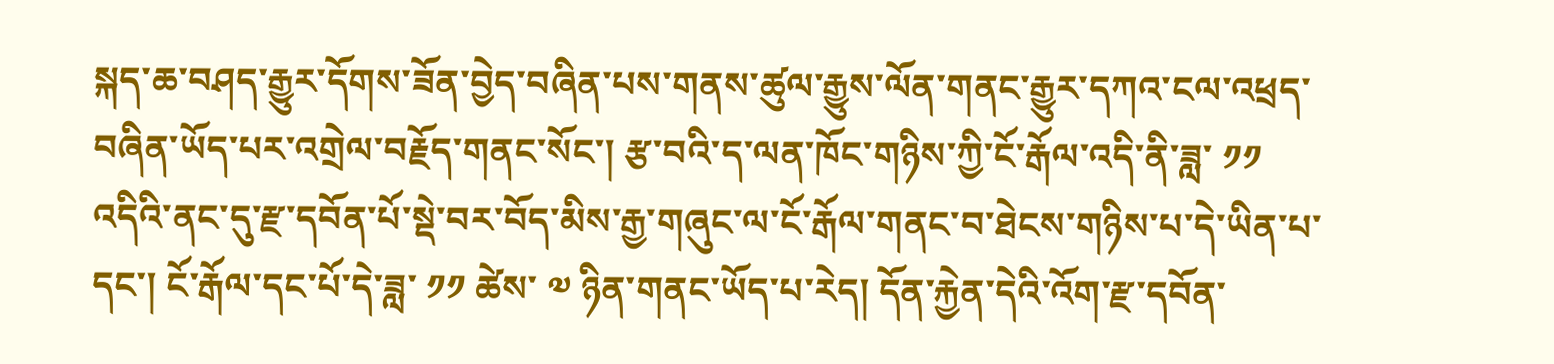སྐད་ཆ་བཤད་རྒྱུར་དོགས་ཟོན་བྱེད་བཞིན་པས་གནས་ཚུལ་རྒྱུས་ལོན་གནང་རྒྱུར་དཀའ་ངལ་འཕྲད་བཞིན་ཡོད་པར་འགྲེལ་བརྗོད་གནང་སོང་། རྩ་བའི་ད་ལན་ཁོང་གཉིས་ཀྱི་ངོ་རྒོལ་འདི་ནི་ཟླ་ ༡༡ འདིའི་ནང་དུ་རྫ་དབོན་པོ་སྡེ་བར་བོད་མིས་རྒྱ་གཞུང་ལ་ངོ་རྒོལ་གནང་བ་ཐེངས་གཉིས་པ་དེ་ཡིན་པ་དང་། ངོ་རྒོལ་དང་པོ་དེ་ཟླ་ ༡༡ ཚེས་ ༧ ཉིན་གནང་ཡོད་པ་རེད། དོན་རྐྱེན་དེའི་འོག་རྫ་དབོན་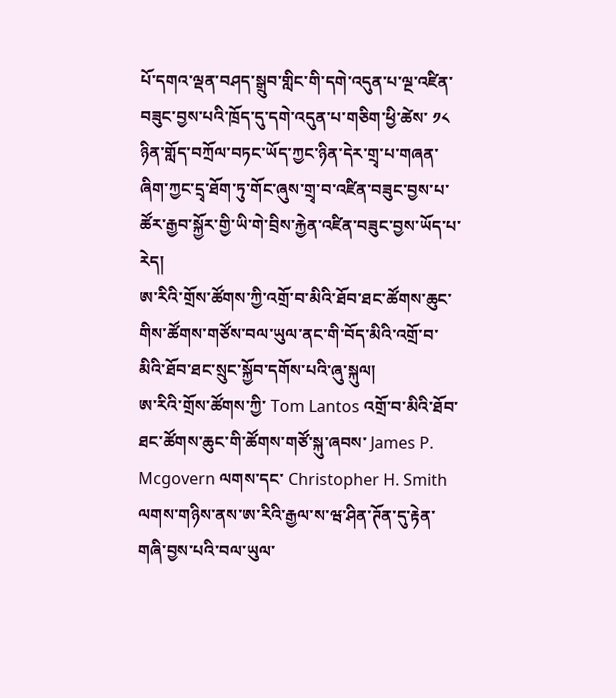པོ་དགའ་ལྡན་བཤད་སྒྲུབ་གླིང་གི་དགེ་འདུན་པ་ལྔ་འཛིན་བཟུང་བྱས་པའི་ཁྲོད་དུ་དགེ་འདུན་པ་གཅིག་ཕྱི་ཚེས་ ༡༨ ཉིན་གློད་བཀྲོལ་བཏང་ཡོད་ཀྱང་ཉིན་དེར་གྲྭ་པ་གཞན་ཞིག་ཀྱང་དྲྭ་ཐོག་ཏུ་གོང་ཞུས་གྲྭ་བ་འཛིན་བཟུང་བྱས་པ་ཚོར་རྒྱབ་སྐྱོར་གྱི་ཡི་གེ་བྲིས་རྐྱེན་འཛིན་བཟུང་བྱས་ཡོད་པ་རེད།
ཨ་རིའི་གྲོས་ཚོགས་ཀྱི་འགྲོ་བ་མིའི་ཐོབ་ཐང་ཚོགས་ཆུང་གིས་ཚོགས་གཙོས་བལ་ཡུལ་ནང་གི་བོད་མིའི་འགྲོ་བ་མིའི་ཐོབ་ཐང་སྲུང་སྐྱོབ་དགོས་པའི་ཞུ་སྐུལ།
ཨ་རིའི་གྲོས་ཚོགས་ཀྱི་ Tom Lantos འགྲོ་བ་མིའི་ཐོབ་ཐང་ཚོགས་ཆུང་གི་ཚོགས་གཙོ་སྐུ་ཞབས་ James P. Mcgovern ལགས་དང་ Christopher H. Smith ལགས་གཉིས་ནས་ཨ་རིའི་རྒྱལ་ས་ཝ་ཤིན་ཊོན་དུ་རྟེན་གཞི་བྱས་པའི་བལ་ཡུལ་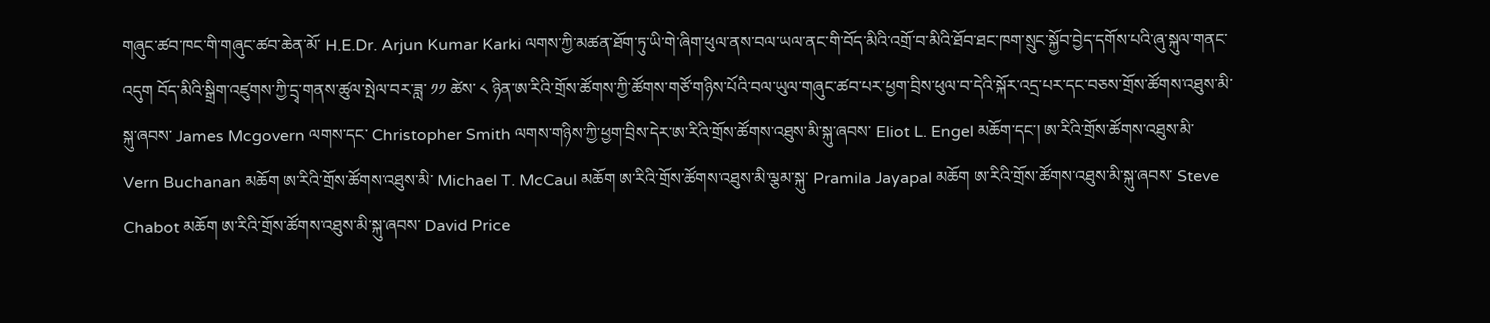གཞུང་ཚབ་ཁང་གི་གཞུང་ཚབ་ཆེན་མོ་ H.E.Dr. Arjun Kumar Karki ལགས་ཀྱི་མཚན་ཐོག་ཏུ་ཡི་གེ་ཞིག་ཕུལ་ནས་བལ་ཡལ་ནང་གི་བོད་མིའི་འགྲོ་བ་མིའི་ཐོབ་ཐང་ཁག་སྲུང་སྐྱོབ་བྱེད་དགོས་པའི་ཞུ་སྐུལ་གནང་འདུག བོད་མིའི་སྒྲིག་འཛུགས་ཀྱི་དྲྭ་གནས་ཚུལ་སྤེལ་བར་ཟླ་ ༡༡ ཚེས་ ༨ ཉིན་ཨ་རིའི་གྲོས་ཚོགས་ཀྱི་ཚོགས་གཙོ་གཉིས་པོའི་བལ་ཡུལ་གཞུང་ཚབ་པར་ཕྱག་བྲིས་ཕུལ་བ་དེའི་སྐོར་འདྲ་པར་དང་བཅས་གྲོས་ཚོགས་འཐུས་མི་སྐུ་ཞབས་ James Mcgovern ལགས་དང་ Christopher Smith ལགས་གཉིས་ཀྱི་ཕྱག་བྲིས་དེར་ཨ་རིའི་གྲོས་ཚོགས་འཐུས་མི་སྐུ་ཞབས་ Eliot L. Engel མཆོག་དང་། ཨ་རིའི་གྲོས་ཚོགས་འཐུས་མི་ Vern Buchanan མཆོག ཨ་རིའི་གྲོས་ཚོགས་འཐུས་མི་ Michael T. McCaul མཆོག ཨ་རིའི་གྲོས་ཚོགས་འཐུས་མི་ལྕམ་སྐུ་ Pramila Jayapal མཆོག ཨ་རིའི་གྲོས་ཚོགས་འཐུས་མི་སྐུ་ཞབས་ Steve Chabot མཆོག ཨ་རིའི་གྲོས་ཚོགས་འཐུས་མི་སྐུ་ཞབས་ David Price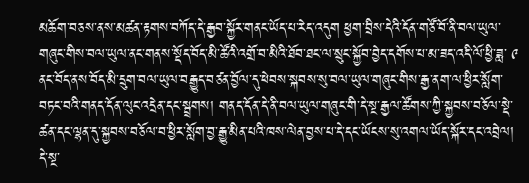མཆོག་བཅས་ནས་མཚན་རྟགས་བཀོད་དེ་རྒྱབ་སྐྱོར་གནང་ཡོད་པ་རེད་འདུག ཕྱག་བྲིས་དེའི་དོན་གཙོ་བོ་ནི་བལ་ཡུལ་གཞུང་གིས་བལ་ཡུལ་ནང་གནས་སྡོད་བོད་མི་ཚོའི་འགྲོ་བ་མིའི་ཐོབ་ཐང་ལ་སྲུང་སྐྱོབ་བྱེད་དགོས་པ་མ་ཟད་འདི་ལོ་ཕྱི་ཟླ་ ༩ ནང་བོད་ནས་བོད་མི་དྲུག་བལ་ཡུལ་བརྒྱུད་བཙན་བྱོལ་དུ་ཕེབས་སྐབས་སུ་བལ་ཡུལ་གཞུང་གིས་རྒྱ་ནག་ལ་ཕྱིར་སློག་བཏང་བའི་གནད་དོན་ལུང་འདྲེན་དང་སྦྲགས། གནད་དོན་དེ་ནི་བལ་ཡུལ་གཞུང་གི་དེ་སྔ་རྒྱལ་ཚོགས་ཀྱི་སྐྱབས་བཅོལ་སྡེ་ཚན་དང་ལྷན་དུ་སྐྱབས་བཅོལ་བ་ཕྱིར་སློག་བྱ་རྒྱུ་མིན་པའི་ཁས་ལེན་བྱས་པ་དེ་དང་ཡོངས་སུ་འགལ་ཡོད་སྐོར་དང་འབྲེལ། དེ་སྔ་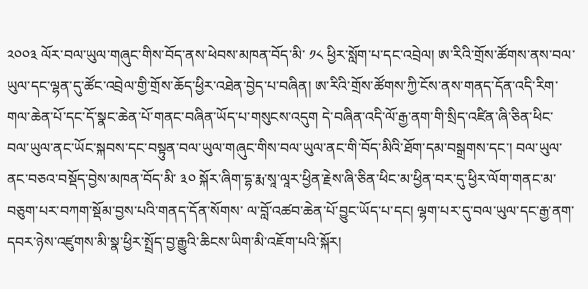༢༠༠༣ ལོར་བལ་ཡུལ་གཞུང་གིས་བོད་ནས་ཕེབས་མཁན་བོད་མི་ ༡༨ ཕྱིར་སློག་པ་དང་འབྲེལ། ཨ་རིའི་གྲོས་ཚོགས་ནས་བལ་ཡུལ་དང་ལྷན་དུ་ཚོང་འབྲེལ་གྱི་གྲོས་ཆོད་ཕྱིར་འཐེན་བྱེད་པ་བཞིན། ཨ་རིའི་གྲོས་ཚོགས་ཀྱི་ངོས་ནས་གནད་དོན་འདི་རིག་གལ་ཆེན་པོ་དང་དོ་སྣང་ཆེན་པོ་གནང་བཞིན་ཡོད་པ་གསུངས་འདུག དེ་བཞིན་འདི་ལོ་རྒྱ་ནག་གི་སྲིད་འཛིན་ཞི་ཅིན་ཕིང་བལ་ཡུལ་ནང་ཡོང་སྐབས་དང་བསྟུན་བལ་ཡུལ་གཞུང་གིས་བལ་ཡུལ་ནང་གི་བོད་མིའི་ཐོག་དམ་བསྒྲགས་དང་། བལ་ཡུལ་ནང་བཅའ་བསྡོད་བྱེས་མཁན་བོད་མི་ ༣༠ སྐོར་ཞིག་དྷ་རྨ་སཱ་ལཱར་ཕྱིན་རྗེས་ཞི་ཅིན་ཕིང་མ་ཕྱིན་བར་དུ་ཕྱིར་ལོག་གནང་མ་བཅུག་པར་བཀག་སྡོམ་བྱས་པའི་གནད་དོན་སོགས་ ལ་བློ་འཚབ་ཆེན་པོ་བྱུང་ཡོད་པ་དང། ལྷག་པར་དུ་བལ་ཡུལ་དང་རྒྱ་ནག་དབར་ཉེས་འཛུགས་མི་སྣ་ཕྱིར་སྤྲོད་བྱ་རྒྱུའི་ཆིངས་ཡིག་མི་འཇོག་པའི་སྐོར།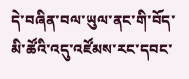དེ་བཞིན་བལ་ཡུལ་ནང་གི་བོད་མི་ཚོའི་འདུ་འཛོམས་རང་དབང་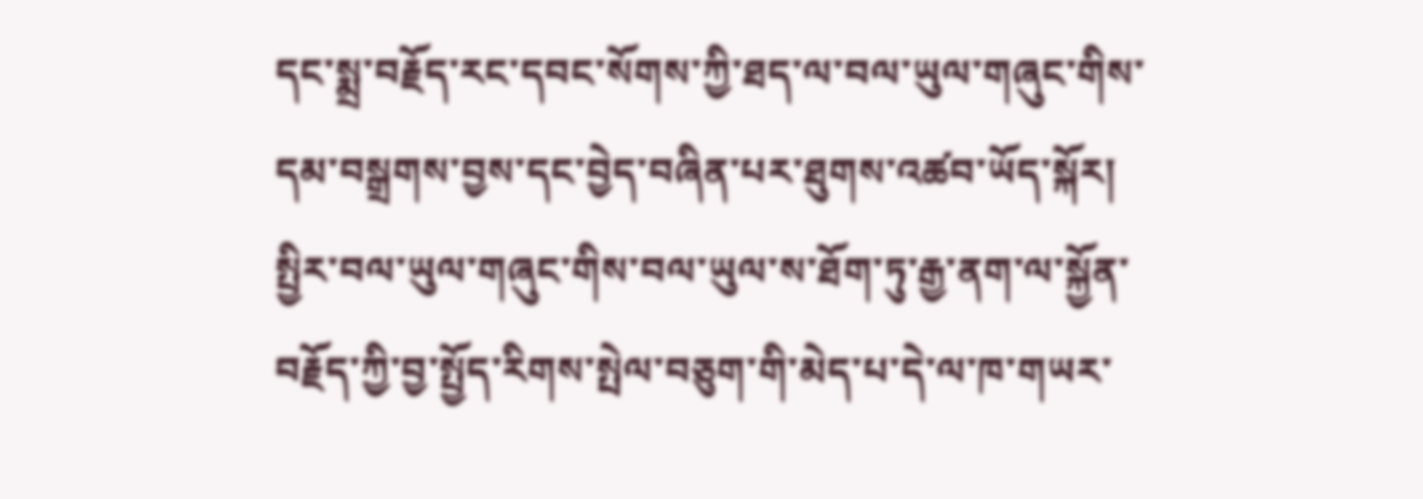དང་སྨྲ་བརྗོད་རང་དབང་སོགས་ཀྱི་ཐད་ལ་བལ་ཡུལ་གཞུང་གིས་དམ་བསྒྲགས་བྱས་དང་བྱེད་བཞིན་པར་ཐུགས་འཚབ་ཡོད་སྐོར། སྤྱིར་བལ་ཡུལ་གཞུང་གིས་བལ་ཡུལ་ས་ཐོག་ཏུ་རྒྱ་ནག་ལ་སྐྱོན་བརྗོད་ཀྱི་བྱ་སྤྱོད་རིགས་སྤེལ་བཅུག་གི་མེད་པ་དེ་ལ་ཁ་གཡར་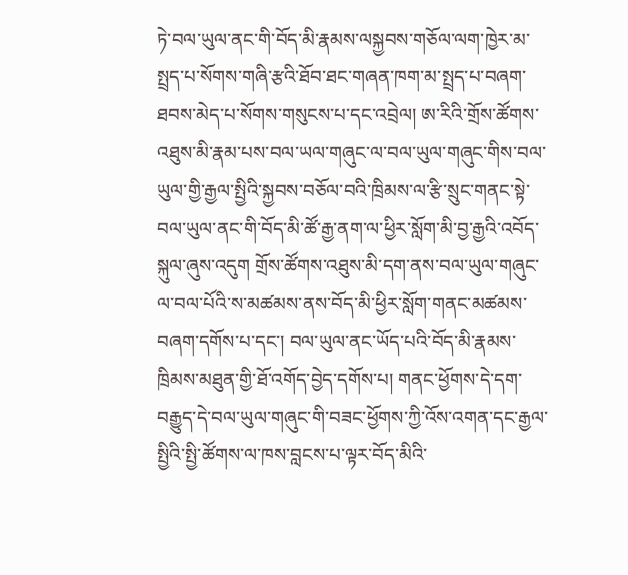ཏེ་བལ་ཡུལ་ནང་གི་བོད་མི་རྣམས་ལསྐྱབས་གཅོལ་ལག་ཁྱེར་མ་སྤྲད་པ་སོགས་གཞི་རྩའི་ཐོབ་ཐང་གཞན་ཁག་མ་སྤྲད་པ་བཞག་ཐབས་མེད་པ་སོགས་གསུངས་པ་དང་འབྲེལ། ཨ་རིའི་གྲོས་ཚོགས་འཐུས་མི་རྣམ་པས་བལ་ཡལ་གཞུང་ལ་བལ་ཡུལ་གཞུང་གིས་བལ་ཡུལ་གྱི་རྒྱལ་སྤྱིའི་སྐྱབས་བཅོལ་བའི་ཁྲིམས་ལ་རྩི་སྲུང་གནང་སྟེ་བལ་ཡུལ་ནང་གི་བོད་མི་ཚོ་རྒྱ་ནག་ལ་ཕྱིར་སློག་མི་བྱ་རྒྱའི་འབོད་སྐུལ་ཞུས་འདུག གྲོས་ཚོགས་འཐུས་མི་དག་ནས་བལ་ཡུལ་གཞུང་ལ་བལ་པོའི་ས་མཚམས་ནས་བོད་མི་ཕྱིར་སློག་གནང་མཚམས་བཞག་དགོས་པ་དང་། བལ་ཡུལ་ནང་ཡོད་པའི་བོད་མི་རྣམས་ཁྲིམས་མཐུན་གྱི་ཐོ་འགོད་བྱེད་དགོས་པ། གནང་ཕྱོགས་དེ་དག་བརྒྱུད་དེ་བལ་ཡུལ་གཞུང་གི་བཟང་ཕྱོགས་ཀྱི་འོས་འགན་དང་རྒྱལ་སྤྱིའི་སྤྱི་ཚོགས་ལ་ཁས་བླངས་པ་ལྟར་བོད་མིའི་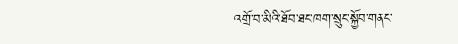འགྲོ་བ་མིའི་ཐོབ་ཐང་ཁག་སྲུང་སྐྱོབ་གནང་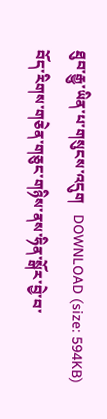ཐུབ་རྒྱུ་ཡིན་པ་གསུངས་འདུག   DOWNLOAD (size: 594KB)
བོད་རིགས་གཅེན་གཅུང་གཉིས་ནས་ཧིན་སྒོར་བྱེ་བ་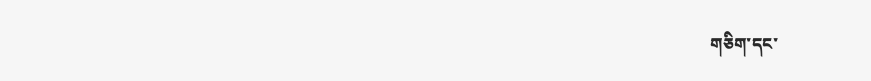གཅིག་དང་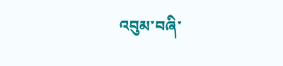འབུམ་བཞི་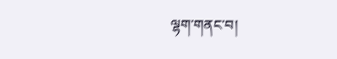ལྷག་གནང་བ།